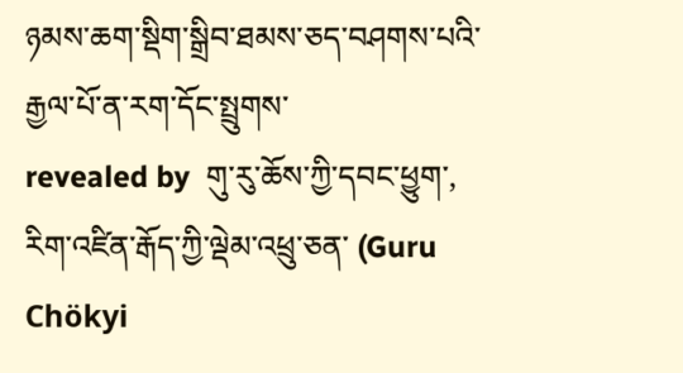ཉམས་ཆག་སྡིག་སྒྲིབ་ཐམས་ཅད་བཤགས་པའི་རྒྱལ་པོ་ན་རག་དོང་སྤྲུགས་
revealed by  གུ་རུ་ཆོས་ཀྱི་དབང་ཕྱུག་, རིག་འཛིན་རྒོད་ཀྱི་ལྡེམ་འཕྲུ་ཅན་ (Guru Chökyi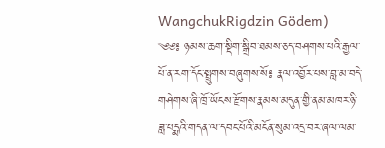WangchukRigdzin Gödem)
༄༅༔ ཉམས་ཆག་སྡིག་སྒྲིབ་ཐམས་ཅད་བཤགས་པའི་རྒྱལ་པོ་ན་རག་དོང་སྤྲུགས་བཞུགས་སོ༔ རྣལ་འབྱོར་པས་བླ་མ་བདེ་གཤེགས་ཞི་ཁྲོ་ཡོངས་རྫོགས་རྣམས་མདུན་གྱི་ནམ་མཁར་ཉི་ཟླ་པདྨའི་གདན་ལ་དབང་པོའི་མངོན་སུམ་འདྲ་བར་ཞལ་ལམ་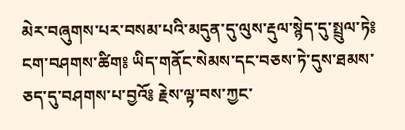མེར་བཞུགས་པར་བསམ་པའི་མདུན་དུ་ལུས་རྡུལ་སྙེད་དུ་སྤྲུལ་ཏེ༔ ངག་བཤགས་ཚིག༔ ཡིད་གནོང་སེམས་དང་བཅས་ཏེ་དུས་ཐམས་ཅད་དུ་བཤགས་པ་བྱའོ༔ རྗེས་ལྟ་བས་ཀྱང་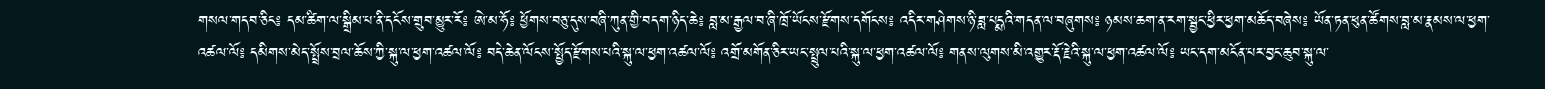གསལ་གདབ་ཅིང༔ དམ་ཚིག་ལ་སྒྲིམ་པ་ནི་དངོས་གྲུབ་མྱུར་རོ༔ ཨེ་མ་ཧོ༔ ཕྱོགས་བཅུ་དུས་བཞི་ཀུན་གྱི་བདག་ཉིད་ཆེ༔ བླ་མ་རྒྱལ་བ་ཞི་ཁྲོ་ཡོངས་རྫོགས་དགོངས༔ འདིར་གཤེགས་ཉི་ཟླ་པདྨའི་གདན་ལ་བཞུགས༔ ཉམས་ཆག་ན་རག་སྦྱང་ཕྱིར་ཕྱག་མཆོད་བཞེས༔ ཡོན་ཏན་ཕུན་ཚོགས་བླ་མ་རྣམས་ལ་ཕྱག་འཚལ་ལོ༔ དམིགས་མེད་སྤྲོས་བྲལ་ཆོས་ཀྱི་སྐུ་ལ་ཕྱག་འཚལ་ལོ༔ བདེ་ཆེན་ལོངས་སྤྱོད་རྫོགས་པའི་སྐུ་ལ་ཕྱག་འཚལ་ལོ༔ འགྲོ་མགོན་ཅིར་ཡང་སྤྲུལ་པའི་སྐུ་ལ་ཕྱག་འཚལ་ལོ༔ གནས་ལུགས་མི་འགྱུར་རྡོ་རྗེའི་སྐུ་ལ་ཕྱག་འཚལ་ལོ༔ ཡང་དག་མངོན་པར་བྱང་ཆུབ་སྐུ་ལ་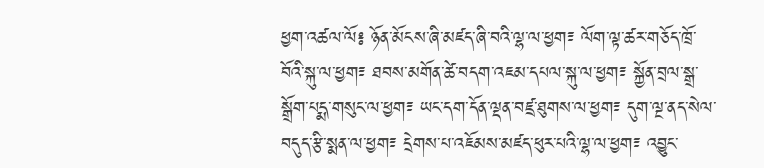ཕྱག་འཚལ་ལོ༔ ཉོན་མོངས་ཞི་མཛད་ཞི་བའི་ལྷ་ལ་ཕྱག༴ ལོག་ལྟ་ཚར་གཅོད་ཁྲོ་བོའི་སྐུ་ལ་ཕྱག༴ ཐབས་མགོན་ཚེ་བདག་འཇམ་དཔལ་སྐུ་ལ་ཕྱག༴ སྐྱོན་བྲལ་སྒྲ་སྒྲོག་པདྨ་གསུང་ལ་ཕྱག༴ ཡང་དག་དོན་ལྡན་བཛྲ་ཐུགས་ལ་ཕྱག༴ དུག་ལྔ་ནད་སེལ་བདུད་རྩི་སྨན་ལ་ཕྱག༴ དྲེགས་པ་འཇོམས་མཛད་ཕུར་པའི་ལྷ་ལ་ཕྱག༴ འབྱུང་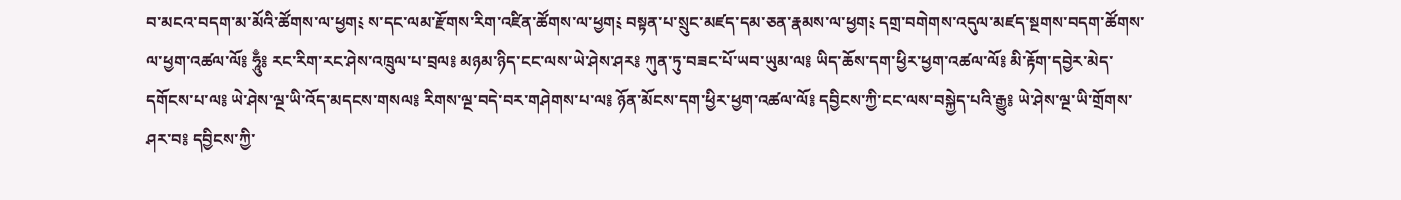བ་མངའ་བདག་མ་མོའི་ཚོགས་ལ་ཕྱག༴ ས་དང་ལམ་རྫོགས་རིག་འཛིན་ཚོགས་ལ་ཕྱག༴ བསྟན་པ་སྲུང་མཛད་དམ་ཅན་རྣམས་ལ་ཕྱག༴ དགྲ་བགེགས་འདུལ་མཛད་སྔགས་བདག་ཚོགས་ལ་ཕྱག་འཚལ་ལོ༔ ཧཱུྃ༔ རང་རིག་རང་ཤེས་འཁྲུལ་པ་བྲལ༔ མཉམ་ཉིད་ངང་ལས་ཡེ་ཤེས་ཤར༔ ཀུན་ཏུ་བཟང་པོ་ཡབ་ཡུམ་ལ༔ ཡིད་ཆོས་དག་ཕྱིར་ཕྱག་འཚལ་ལོ༔ མི་རྟོག་དབྱེར་མེད་དགོངས་པ་ལ༔ ཡེ་ཤེས་ལྔ་ཡི་འོད་མདངས་གསལ༔ རིགས་ལྔ་བདེ་བར་གཤེགས་པ་ལ༔ ཉོན་མོངས་དག་ཕྱིར་ཕྱག་འཚལ་ལོ༔ དབྱིངས་ཀྱི་ངང་ལས་བསྐྱེད་པའི་རྒྱུ༔ ཡེ་ཤེས་ལྔ་ཡི་གྲོགས་ཤར་བ༔ དབྱིངས་ཀྱི་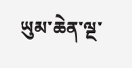ཡུམ་ཆེན་ལྔ་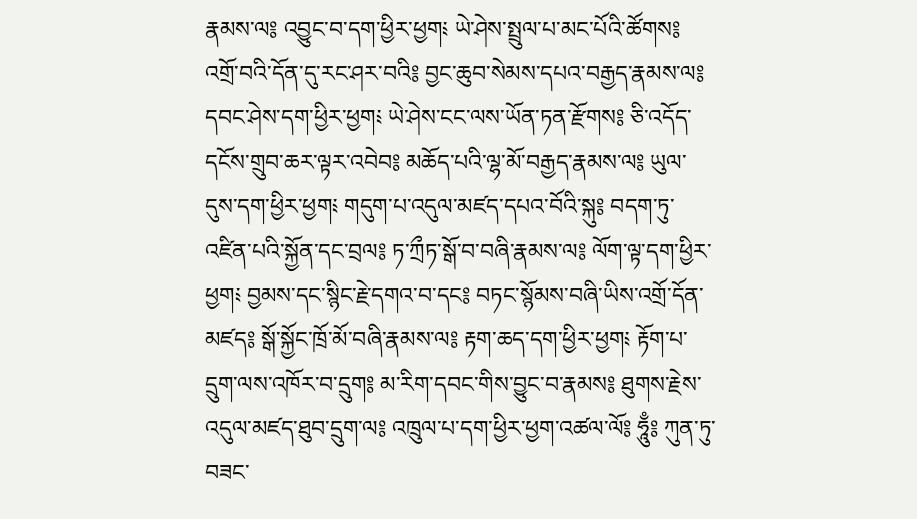རྣམས་ལ༔ འབྱུང་བ་དག་ཕྱིར་ཕྱག༴ ཡེ་ཤེས་སྤྲུལ་པ་མང་པོའི་ཚོགས༔ འགྲོ་བའི་དོན་དུ་རང་ཤར་བའི༔ བྱང་ཆུབ་སེམས་དཔའ་བརྒྱད་རྣམས་ལ༔ དབང་ཤེས་དག་ཕྱིར་ཕྱག༴ ཡེ་ཤེས་ངང་ལས་ཡོན་ཏན་རྫོགས༔ ཅི་འདོད་དངོས་གྲུབ་ཆར་ལྟར་འབེབ༔ མཆོད་པའི་ལྷ་མོ་བརྒྱད་རྣམས་ལ༔ ཡུལ་དུས་དག་ཕྱིར་ཕྱག༴ གདུག་པ་འདུལ་མཛད་དཔའ་བོའི་སྐུ༔ བདག་ཏུ་འཛིན་པའི་སྐྱོན་དང་བྲལ༔ ཏ་ཀྲྀཏ་སྒོ་བ་བཞི་རྣམས་ལ༔ ལོག་ལྟ་དག་ཕྱིར་ཕྱག༴ བྱམས་དང་སྙིང་རྗེ་དགའ་བ་དང༔ བཏང་སྙོམས་བཞི་ཡིས་འགྲོ་དོན་མཛད༔ སྒོ་སྐྱོང་ཁྲོ་མོ་བཞི་རྣམས་ལ༔ རྟག་ཆད་དག་ཕྱིར་ཕྱག༴ རྟོག་པ་དྲུག་ལས་འཁོར་བ་དྲུག༔ མ་རིག་དབང་གིས་བྱུང་བ་རྣམས༔ ཐུགས་རྗེས་འདུལ་མཛད་ཐུབ་དྲུག་ལ༔ འཁྲུལ་པ་དག་ཕྱིར་ཕྱག་འཚལ་ལོ༔ ཧཱུྃ༔ ཀུན་ཏུ་བཟང་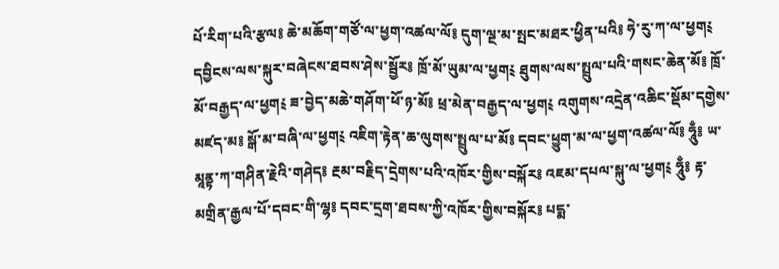པོ་རིག་པའི་རྩལ༔ ཆེ་མཆོག་གཙོ་ལ་ཕྱག་འཚལ་ལོ༔ དུག་ལྔ་མ་སྤང་མཐར་ཕྱིན་པའི༔ ཧེ་རུ་ཀ་ལ་ཕྱག༴ དབྱིངས་ལས་སྐུར་བཞེངས་ཐབས་ཤེས་སྦྱོར༔ ཁྲོ་མོ་ཡུམ་ལ་ཕྱག༴ ཐུགས་ལས་སྤྲུལ་པའི་གསང་ཆེན་མོ༔ ཁྲོ་མོ་བརྒྱད་ལ་ཕྱག༴ ཟ་བྱེད་མཆེ་གཤོག་ཕོ་ཉ་མོ༔ ཕྲ་མེན་བརྒྱད་ལ་ཕྱག༴ འགུགས་འདྲེན་འཆིང་སྡོམ་དགྱེས་མཛད་མ༔ སྒོ་མ་བཞི་ལ་ཕྱག༴ འཇིག་རྟེན་ཆ་ལུགས་སྤྲུལ་པ་མོ༔ དབང་ཕྱུག་མ་ལ་ཕྱག་འཚལ་ལོ༔ ཧཱུྃ༔ ཡ་མཱནྟ་ཀ་གཤིན་རྗེའི་གཤེད༔ རྔམ་བརྗིད་དྲེགས་པའི་འཁོར་གྱིས་བསྐོར༔ འཇམ་དཔལ་སྐུ་ལ་ཕྱག༴ ཧཱུྃ༔ རྟ་མགྲིན་རྒྱལ་པོ་དབང་གི་ལྷ༔ དབང་དྲག་ཐབས་ཀྱི་འཁོར་གྱིས་བསྐོར༔ པདྨ་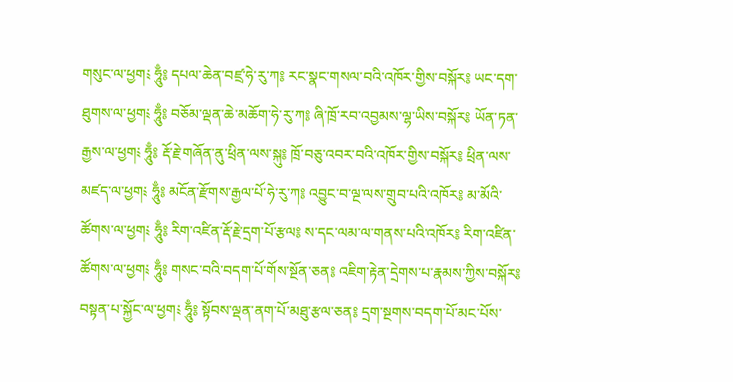གསུང་ལ་ཕྱག༴ ཧཱུྃ༔ དཔལ་ཆེན་བཛྲ་ཧེ་རུ་ཀ༔ རང་སྣང་གསལ་བའི་འཁོར་གྱིས་བསྐོར༔ ཡང་དག་ཐུགས་ལ་ཕྱག༴ ཧཱུྃ༔ བཅོམ་ལྡན་ཆེ་མཆོག་ཧེ་རུ་ཀ༔ ཞི་ཁྲོ་རབ་འབྱམས་ལྷ་ཡིས་བསྐོར༔ ཡོན་ཏན་རྒྱས་ལ་ཕྱག༴ ཧཱུྃ༔ རྡོ་རྗེ་གཞོན་ནུ་ཕྲིན་ལས་སྐུ༔ ཁྲོ་བཅུ་འབར་བའི་འཁོར་གྱིས་བསྐོར༔ ཕྲིན་ལས་མཛད་ལ་ཕྱག༴ ཧཱུྃ༔ མངོན་རྫོགས་རྒྱལ་པོ་ཧེ་རུ་ཀ༔ འབྱུང་བ་ལྔ་ལས་གྲུབ་པའི་འཁོར༔ མ་མོའི་ཚོགས་ལ་ཕྱག༴ ཧཱུྃ༔ རིག་འཛིན་རྡོ་རྗེ་དྲག་པོ་རྩལ༔ ས་དང་ལམ་ལ་གནས་པའི་འཁོར༔ རིག་འཛིན་ཚོགས་ལ་ཕྱག༴ ཧཱུྃ༔ གསང་བའི་བདག་པོ་གོས་སྔོན་ཅན༔ འཇིག་རྟེན་དྲེགས་པ་རྣམས་ཀྱིས་བསྐོར༔ བསྟན་པ་སྐྱོང་ལ་ཕྱག༴ ཧཱུྃ༔ སྟོབས་ལྡན་ནག་པོ་མཐུ་རྩལ་ཅན༔ དྲག་སྔགས་བདག་པོ་མང་པོས་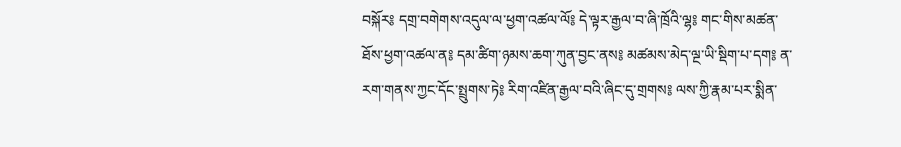བསྐོར༔ དགྲ་བགེགས་འདུལ་ལ་ཕྱག་འཚལ་ལོ༔ དེ་ལྟར་རྒྱལ་བ་ཞི་ཁྲོའི་ལྷ༔ གང་གིས་མཚན་ཐོས་ཕྱག་འཚལ་ན༔ དམ་ཚིག་ཉམས་ཆག་ཀུན་བྱང་ནས༔ མཚམས་མེད་ལྔ་ཡི་སྡིག་པ་དག༔ ན་རག་གནས་ཀྱང་དོང་སྤྲུགས་ཏེ༔ རིག་འཛིན་རྒྱལ་བའི་ཞིང་དུ་གྲགས༔ ལས་ཀྱི་རྣམ་པར་སྨིན་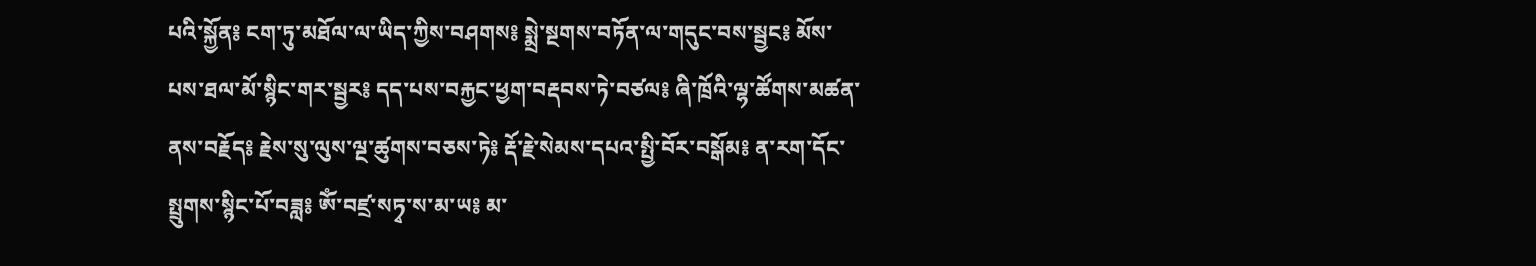པའི་སྐྱོན༔ ངག་ཏུ་མཐོལ་ལ་ཡིད་ཀྱིས་བཤགས༔ སྨྲེ་སྔགས་བཏོན་ལ་གདུང་བས་སྦྱང༔ མོས་པས་ཐལ་མོ་སྙིང་གར་སྦྱར༔ དད་པས་བརྐྱང་ཕྱག་བརྡབས་ཏེ་བཙལ༔ ཞི་ཁྲོའི་ལྷ་ཚོགས་མཚན་ནས་བརྗོད༔ རྗེས་སུ་ལུས་ལྔ་ཚུགས་བཅས་ཏེ༔ རྡོ་རྗེ་སེམས་དཔའ་སྤྱི་བོར་བསྒོམ༔ ན་རག་དོང་སྤྲུགས་སྙིང་པོ་བཟླ༔ ཨོཾ་བཛྲ་སཏྭ་ས་མ་ཡ༔ མ་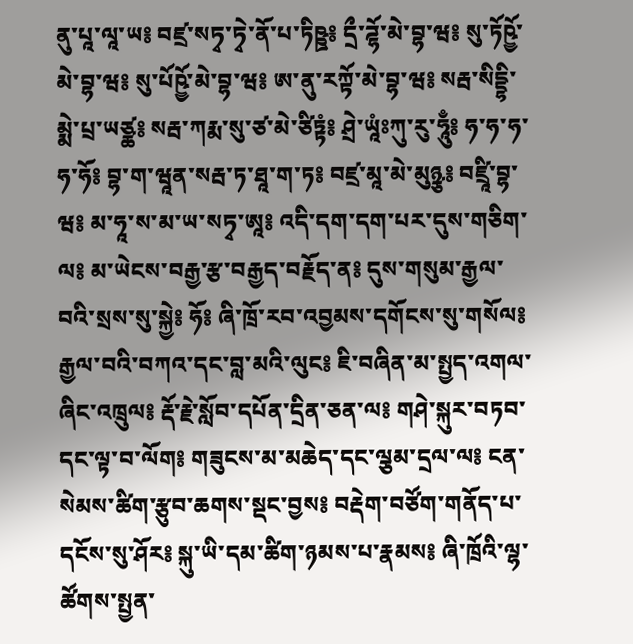ནུ་པཱ་ལཱ་ཡ༔ བཛྲ་སཏྭ་ཏྭེ་ནོ་པ་ཏིཥྛ༔ དྲྀ་ཌྷོ་མེ་བྷ་ཝ༔ སུ་ཏོཥྱོ་མེ་བྷ་ཝ༔ སུ་པོཥྱོ་མེ་བྷ་ཝ༔ ཨ་ནུ་རཀྟོ་མེ་བྷ་ཝ༔ སརྦ་སིདྡྷི་མྨེ་པྲ་ཡཙྪ༔ སརྦ་ཀརྨ་སུ་ཙ་མེ་ཙིཏྟཾ༔ ཤྲེ་ཡཱཾཿཀུ་རུ་ཧཱུྃ༔ ཧ་ཧ་ཧ་ཧ་ཧོ༔ བྷ་ག་ཝཱན་སརྦ་ཏ་ཐཱ་ག་ཏ༔ བཛྲ་མཱ་མེ་མུཉྩ༔ བཛྲཱི་བྷ་ཝ༔ མ་ཧཱ་ས་མ་ཡ་སཏྭ་ཨཱ༔ འདི་དག་དག་པར་དུས་གཅིག་ལ༔ མ་ཡེངས་བརྒྱ་རྩ་བརྒྱད་བརྗོད་ན༔ དུས་གསུམ་རྒྱལ་བའི་སྲས་སུ་སྐྱེ༔ ཧོ༔ ཞི་ཁྲོ་རབ་འབྱམས་དགོངས་སུ་གསོལ༔ རྒྱལ་བའི་བཀའ་དང་བླ་མའི་ལུང༔ ཇི་བཞིན་མ་སྤྱད་འགལ་ཞིང་འཁྲུལ༔ རྡོ་རྗེ་སློབ་དཔོན་དྲིན་ཅན་ལ༔ གཤེ་སྐུར་བཏབ་དང་ལྟ་བ་ལོག༔ གཟུངས་མ་མཆེད་དང་ལྕམ་དྲལ་ལ༔ ངན་སེམས་ཚིག་རྩུབ་ཆགས་སྡང་བྱས༔ བརྡེག་བཙོག་གནོད་པ་དངོས་སུ་ཤོར༔ སྐུ་ཡི་དམ་ཚིག་ཉམས་པ་རྣམས༔ ཞི་ཁྲོའི་ལྷ་ཚོགས་སྤྱན་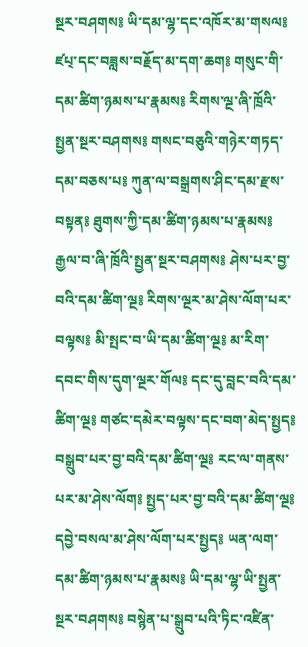སྔར་བཤགས༔ ཡི་དམ་ལྷ་དང་འཁོར་མ་གསལ༔ ཛཔ྄་དང་བཟླས་བརྗོད་མ་དག་ཆག༔ གསུང་གི་དམ་ཚིག་ཉམས་པ་རྣམས༔ རིགས་ལྔ་ཞི་ཁྲོའི་སྤྱན་སྔར་བཤགས༔ གསང་བཅུའི་གཉེར་གཏད་དམ་བཅས་པ༔ ཀུན་ལ་བསྒྲགས་ཤིང་དམ་རྫས་བསྟན༔ ཐུགས་ཀྱི་དམ་ཚིག་ཉམས་པ་རྣམས༔ རྒྱལ་བ་ཞི་ཁྲོའི་སྤྱན་སྔར་བཤགས༔ ཤེས་པར་བྱ་བའི་དམ་ཚིག་ལྔ༔ རིགས་ལྔར་མ་ཤེས་ལོག་པར་བལྟས༔ མི་སྤང་བ་ཡི་དམ་ཚིག་ལྔ༔ མ་རིག་དབང་གིས་དུག་ལྔར་གོལ༔ དང་དུ་བླང་བའི་དམ་ཚིག་ལྔ༔ གཙང་དམེར་བལྟས་དང་བག་མེད་སྤྱད༔ བསྒྲུབ་པར་བྱ་བའི་དམ་ཚིག་ལྔ༔ རང་ལ་གནས་པར་མ་ཤེས་ལོག༔ སྤྱད་པར་བྱ་བའི་དམ་ཚིག་ལྔ༔ དབྱེ་བསལ་མ་ཤེས་ལོག་པར་སྤྱད༔ ཡན་ལག་དམ་ཚིག་ཉམས་པ་རྣམས༔ ཡི་དམ་ལྷ་ཡི་སྤྱན་སྔར་བཤགས༔ བསྙེན་པ་སྒྲུབ་པའི་ཏིང་འཛིན་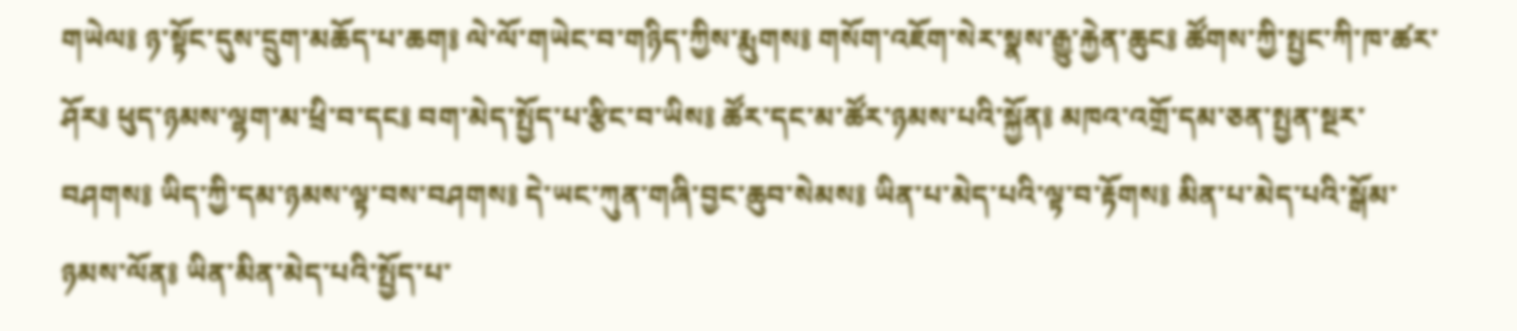གཡེལ༔ ཉ་སྟོང་དུས་དྲུག་མཆོད་པ་ཆག༔ ལེ་ལོ་གཡེང་བ་གཉིད་ཀྱིས་རྨུགས༔ གསོག་འཇོག་སེར་སྣས་རྒྱུ་རྐྱེན་ཆུང༔ ཚོགས་ཀྱི་སྤྱང་ཀི་ཁ་ཚར་ཤོར༔ ཕུད་ཉམས་ལྷག་མ་ཕྲི་བ་དང༔ བག་མེད་སྤྱོད་པ་རྩིང་བ་ཡིས༔ ཚོར་དང་མ་ཚོར་ཉམས་པའི་སྐྱོན༔ མཁའ་འགྲོ་དམ་ཅན་སྤྱན་སྔར་བཤགས༔ ཡིད་ཀྱི་དམ་ཉམས་ལྟ་བས་བཤགས༔ དེ་ཡང་ཀུན་གཞི་བྱང་ཆུབ་སེམས༔ ཡིན་པ་མེད་པའི་ལྟ་བ་རྟོགས༔ མིན་པ་མེད་པའི་སྒོམ་ཉམས་ལོན༔ ཡིན་མིན་མེད་པའི་སྤྱོད་པ་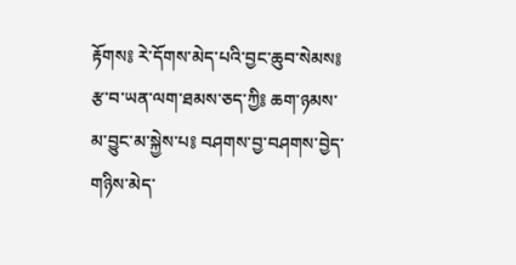རྟོགས༔ རེ་དོགས་མེད་པའི་བྱང་ཆུབ་སེམས༔ རྩ་བ་ཡན་ལག་ཐམས་ཅད་ཀྱི༔ ཆག་ཉམས་མ་བྱུང་མ་སྐྱེས་པ༔ བཤགས་བྱ་བཤགས་བྱེད་གཉིས་མེད་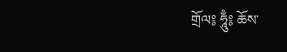གྲོལ༔ ཧཱུྃ༔ ཆོས་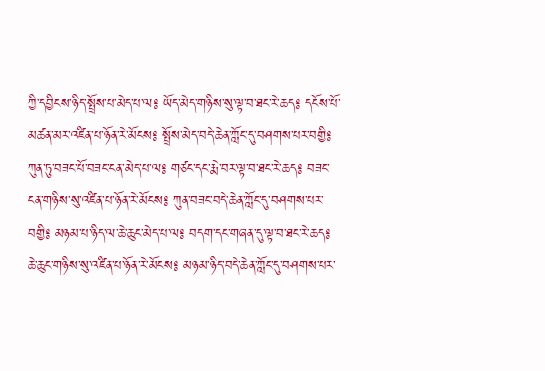ཀྱི་དབྱིངས་ཉིད་སྤྲོས་པ་མེད་པ་ལ༔ ཡོད་མེད་གཉིས་སུ་ལྟ་བ་ཐང་རེ་ཆད༔ དངོས་པོ་མཚན་མར་འཛིན་པ་ཉོན་རེ་མོངས༔ སྤྲོས་མེད་བདེ་ཆེན་ཀློང་དུ་བཤགས་པར་བགྱི༔ ཀུན་ཏུ་བཟང་པོ་བཟང་ངན་མེད་པ་ལ༔ གཙང་དང་རྨེ་བར་ལྟ་བ་ཐང་རེ་ཆད༔ བཟང་ངན་གཉིས་སུ་འཛིན་པ་ཉོན་རེ་མོངས༔ ཀུན་བཟང་བདེ་ཆེན་ཀློང་དུ་བཤགས་པར་བགྱི༔ མཉམ་པ་ཉིད་ལ་ཆེ་ཆུང་མེད་པ་ལ༔ བདག་དང་གཞན་དུ་ལྟ་བ་ཐང་རེ་ཆད༔ ཆེ་ཆུང་གཉིས་སུ་འཛིན་པ་ཉོན་རེ་མོངས༔ མཉམ་ཉིད་བདེ་ཆེན་ཀློང་དུ་བཤགས་པར་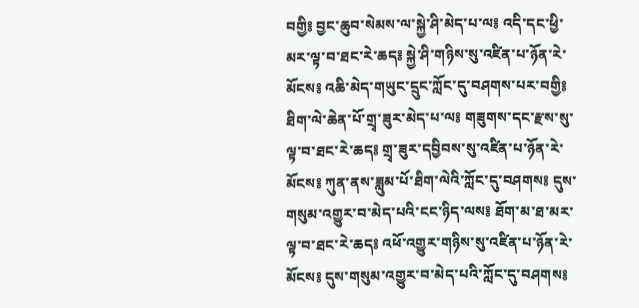བགྱི༔ བྱང་ཆུབ་སེམས་ལ་སྐྱེ་ཤི་མེད་པ་ལ༔ འདི་དང་ཕྱི་མར་ལྟ་བ་ཐང་རེ་ཆད༔ སྐྱེ་ཤི་གཉིས་སུ་འཛིན་པ་ཉོན་རེ་མོངས༔ འཆི་མེད་གཡུང་དྲུང་ཀློང་དུ་བཤགས་པར་བགྱི༔ ཐིག་ལེ་ཆེན་པོ་གྲྭ་ཟུར་མེད་པ་ལ༔ གཟུགས་དང་རྫས་སུ་ལྟ་བ་ཐང་རེ་ཆད༔ གྲྭ་ཟུར་དབྱིབས་སུ་འཛིན་པ་ཉོན་རེ་མོངས༔ ཀུན་ནས་ཟླུམ་པོ་ཐིག་ལེའི་ཀློང་དུ་བཤགས༔ དུས་གསུམ་འགྱུར་བ་མེད་པའི་ངང་ཉིད་ལས༔ ཐོག་མ་ཐ་མར་ལྟ་བ་ཐང་རེ་ཆད༔ འཕོ་འགྱུར་གཉིས་སུ་འཛིན་པ་ཉོན་རེ་མོངས༔ དུས་གསུམ་འགྱུར་བ་མེད་པའི་ཀློང་དུ་བཤགས༔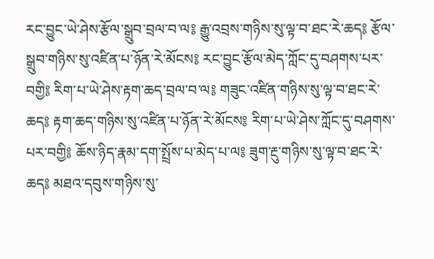རང་བྱུང་ཡེ་ཤེས་རྩོལ་སྒྲུབ་བྲལ་བ་ལ༔ རྒྱུ་འབྲས་གཉིས་སུ་ལྟ་བ་ཐང་རེ་ཆད༔ རྩོལ་སྒྲུབ་གཉིས་སུ་འཛིན་པ་ཉོན་རེ་མོངས༔ རང་བྱུང་རྩོལ་མེད་ཀློང་དུ་བཤགས་པར་བགྱི༔ རིག་པ་ཡེ་ཤེས་རྟག་ཆད་བྲལ་བ་ལ༔ གཟུང་འཛིན་གཉིས་སུ་ལྟ་བ་ཐང་རེ་ཆད༔ རྟག་ཆད་གཉིས་སུ་འཛིན་པ་ཉོན་རེ་མོངས༔ རིག་པ་ཡེ་ཤེས་ཀློང་དུ་བཤགས་པར་བགྱི༔ ཆོས་ཉིད་རྣམ་དག་སྤྲོས་པ་མེད་པ་ལ༔ ཟུག་རྔུ་གཉིས་སུ་ལྟ་བ་ཐང་རེ་ཆད༔ མཐའ་དབུས་གཉིས་སུ་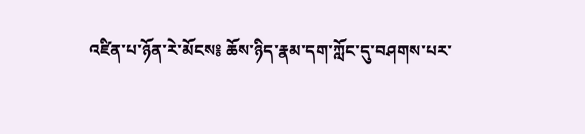འཛིན་པ་ཉོན་རེ་མོངས༔ ཆོས་ཉིད་རྣམ་དག་ཀློང་དུ་བཤགས་པར་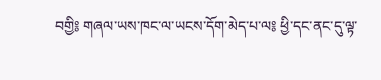བགྱི༔ གཞལ་ཡས་ཁང་ལ་ཡངས་དོག་མེད་པ་ལ༔ ཕྱི་དང་ནང་དུ་ལྟ་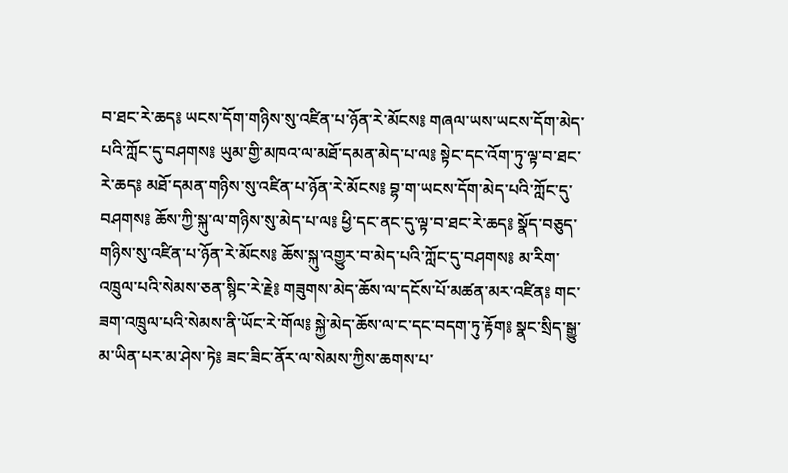བ་ཐང་རེ་ཆད༔ ཡངས་དོག་གཉིས་སུ་འཛིན་པ་ཉོན་རེ་མོངས༔ གཞལ་ཡས་ཡངས་དོག་མེད་པའི་ཀློང་དུ་བཤགས༔ ཡུམ་གྱི་མཁའ་ལ་མཐོ་དམན་མེད་པ་ལ༔ སྟེང་དང་འོག་ཏུ་ལྟ་བ་ཐང་རེ་ཆད༔ མཐོ་དམན་གཉིས་སུ་འཛིན་པ་ཉོན་རེ་མོངས༔ བྷ་ག་ཡངས་དོག་མེད་པའི་ཀློང་དུ་བཤགས༔ ཆོས་ཀྱི་སྐུ་ལ་གཉིས་སུ་མེད་པ་ལ༔ ཕྱི་དང་ནང་དུ་ལྟ་བ་ཐང་རེ་ཆད༔ སྣོད་བཅུད་གཉིས་སུ་འཛིན་པ་ཉོན་རེ་མོངས༔ ཆོས་སྐུ་འགྱུར་བ་མེད་པའི་ཀློང་དུ་བཤགས༔ མ་རིག་འཁྲུལ་པའི་སེམས་ཅན་སྙིང་རེ་རྗེ༔ གཟུགས་མེད་ཆོས་ལ་དངོས་པོ་མཚན་མར་འཛིན༔ གང་ཟག་འཁྲུལ་པའི་སེམས་ནི་ཡོང་རེ་གོལ༔ སྐྱེ་མེད་ཆོས་ལ་ང་དང་བདག་ཏུ་རྟོག༔ སྣང་སྲིད་སྒྱུ་མ་ཡིན་པར་མ་ཤེས་ཏེ༔ ཟང་ཟིང་ནོར་ལ་སེམས་ཀྱིས་ཆགས་པ་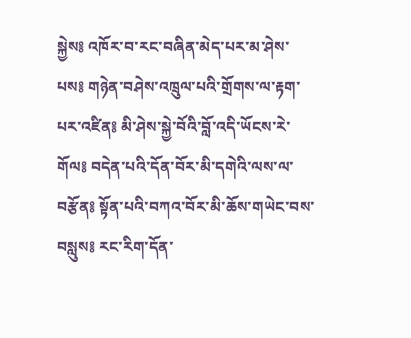སྐྱེས༔ འཁོར་བ་རང་བཞིན་མེད་པར་མ་ཤེས་པས༔ གཉེན་བཤེས་འཁྲུལ་པའི་གྲོགས་ལ་རྟག་པར་འཛིན༔ མི་ཤེས་སྐྱེ་བོའི་བློ་འདི་ཡོངས་རེ་གོལ༔ བདེན་པའི་དོན་བོར་མི་དགེའི་ལས་ལ་བརྩོན༔ སྟོན་པའི་བཀའ་བོར་མི་ཆོས་གཡེང་བས་བསླུས༔ རང་རིག་དོན་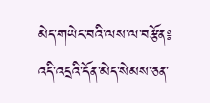མེད་གཡེང་བའི་ལས་ལ་བརྩོན༔ འདི་འདྲའི་དོན་མེད་སེམས་ཅན་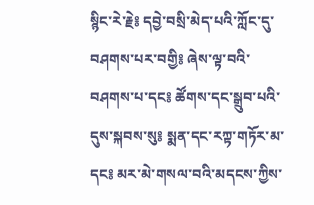སྙིང་རེ་རྗེ༔ དབྱེ་བསྲི་མེད་པའི་ཀློང་དུ་བཤགས་པར་བགྱི༔ ཞེས་ལྟ་བའི་བཤགས་པ་དང༔ ཚོགས་དང་སྒྲུབ་པའི་དུས་སྐབས་སུ༔ སྨན་དང་རཀྟ་གཏོར་མ་དང༔ མར་མེ་གསལ་བའི་མདངས་ཀྱིས་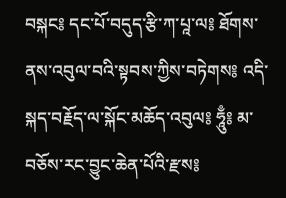བསྐང༔ དང་པོ་བདུད་རྩི་ཀ་པཱ་ལ༔ ཐོགས་ནས་འབུལ་བའི་སྟབས་ཀྱིས་བཏེགས༔ འདི་སྐད་བརྗོད་ལ་སྐོང་མཆོད་འབུལ༔ ཧཱུྃ༔ མ་བཅོས་རང་བྱུང་ཆེན་པོའི་རྫས༔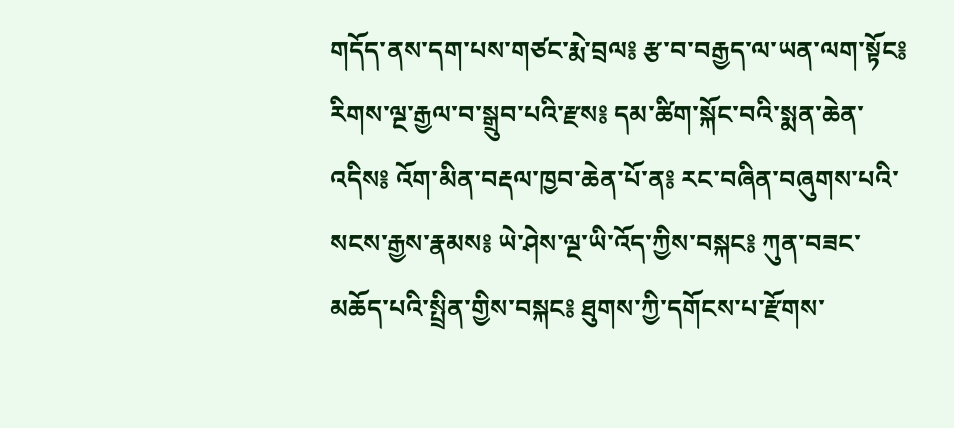གདོད་ནས་དག་པས་གཙང་རྨེ་བྲལ༔ རྩ་བ་བརྒྱད་ལ་ཡན་ལག་སྟོང༔ རིགས་ལྔ་རྒྱལ་བ་སྒྲུབ་པའི་རྫས༔ དམ་ཚིག་སྐོང་བའི་སྨན་ཆེན་འདིས༔ འོག་མིན་བརྡལ་ཁྱབ་ཆེན་པོ་ན༔ རང་བཞིན་བཞུགས་པའི་སངས་རྒྱས་རྣམས༔ ཡེ་ཤེས་ལྔ་ཡི་འོད་ཀྱིས་བསྐང༔ ཀུན་བཟང་མཆོད་པའི་སྤྲིན་གྱིས་བསྐང༔ ཐུགས་ཀྱི་དགོངས་པ་རྫོགས་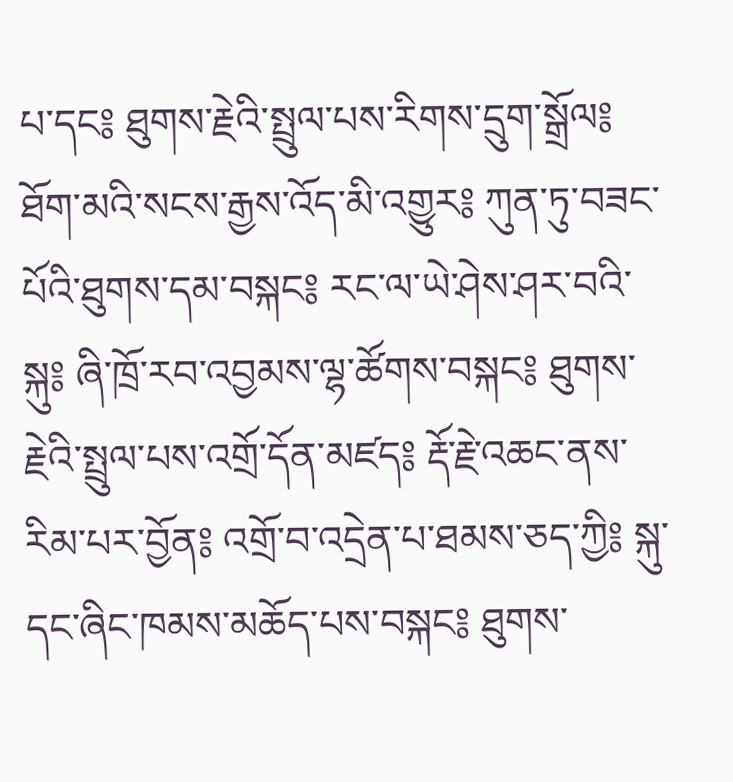པ་དང༔ ཐུགས་རྗེའི་སྤྲུལ་པས་རིགས་དྲུག་སྒྲོལ༔ ཐོག་མའི་སངས་རྒྱས་འོད་མི་འགྱུར༔ ཀུན་ཏུ་བཟང་པོའི་ཐུགས་དམ་བསྐང༔ རང་ལ་ཡེ་ཤེས་ཤར་བའི་སྐུ༔ ཞི་ཁྲོ་རབ་འབྱམས་ལྷ་ཚོགས་བསྐང༔ ཐུགས་རྗེའི་སྤྲུལ་པས་འགྲོ་དོན་མཛད༔ རྡོ་རྗེ་འཆང་ནས་རིམ་པར་བྱོན༔ འགྲོ་བ་འདྲེན་པ་ཐམས་ཅད་ཀྱི༔ སྐུ་དང་ཞིང་ཁམས་མཆོད་པས་བསྐང༔ ཐུགས་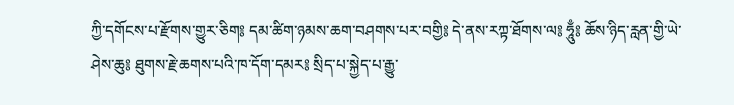ཀྱི་དགོངས་པ་རྫོགས་གྱུར་ཅིག༔ དམ་ཚིག་ཉམས་ཆག་བཤགས་པར་བགྱི༔ དེ་ནས་རཀྟ་ཐོགས་ལ༔ ཧཱུྃ༔ ཆོས་ཉིད་རླན་གྱི་ཡེ་ཤེས་ཆུ༔ ཐུགས་རྗེ་ཆགས་པའི་ཁ་དོག་དམར༔ སྲིད་པ་སྐྱེད་པ་རྒྱུ་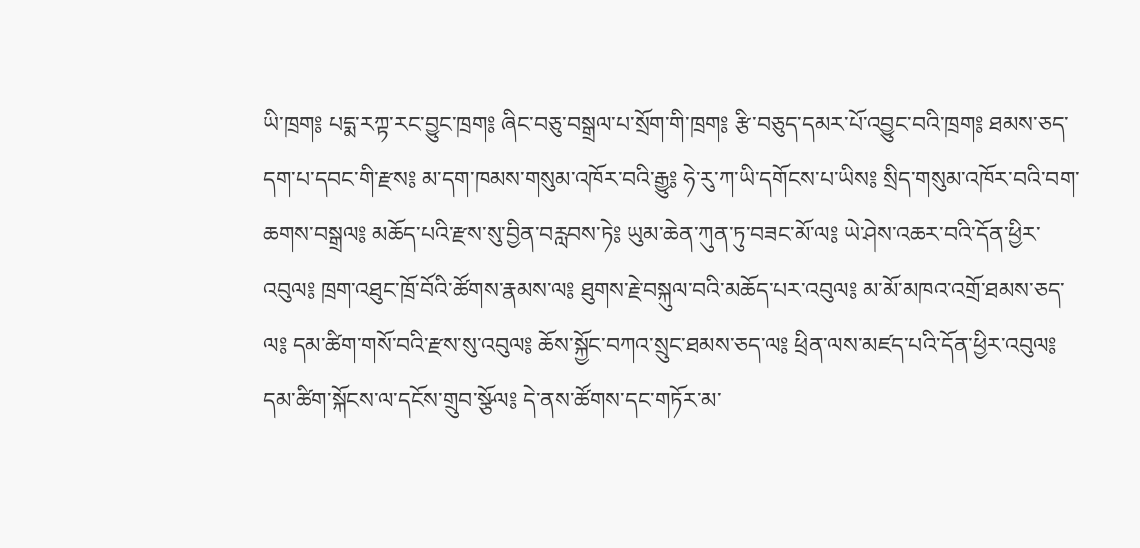ཡི་ཁྲག༔ པདྨ་རཀྟ་རང་བྱུང་ཁྲག༔ ཞིང་བཅུ་བསྒྲལ་པ་སྲོག་གི་ཁྲག༔ རྩི་བཅུད་དམར་པོ་འབྱུང་བའི་ཁྲག༔ ཐམས་ཅད་དག་པ་དབང་གི་རྫས༔ མ་དག་ཁམས་གསུམ་འཁོར་བའི་རྒྱུ༔ ཧེ་རུ་ཀ་ཡི་དགོངས་པ་ཡིས༔ སྲིད་གསུམ་འཁོར་བའི་བག་ཆགས་བསྒྲལ༔ མཆོད་པའི་རྫས་སུ་བྱིན་བརླབས་ཏེ༔ ཡུམ་ཆེན་ཀུན་ཏུ་བཟང་མོ་ལ༔ ཡེ་ཤེས་འཆར་བའི་དོན་ཕྱིར་འབུལ༔ ཁྲག་འཐུང་ཁྲོ་བོའི་ཚོགས་རྣམས་ལ༔ ཐུགས་རྗེ་བསྐུལ་བའི་མཆོད་པར་འབུལ༔ མ་མོ་མཁའ་འགྲོ་ཐམས་ཅད་ལ༔ དམ་ཚིག་གསོ་བའི་རྫས་སུ་འབུལ༔ ཆོས་སྐྱོང་བཀའ་སྲུང་ཐམས་ཅད་ལ༔ ཕྲིན་ལས་མཛད་པའི་དོན་ཕྱིར་འབུལ༔ དམ་ཚིག་སྐོངས་ལ་དངོས་གྲུབ་སྩོལ༔ དེ་ནས་ཚོགས་དང་གཏོར་མ་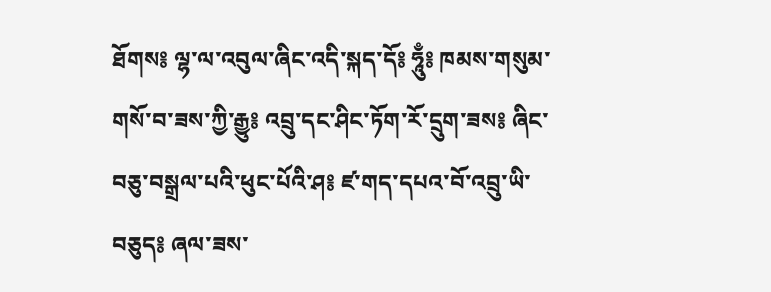ཐོགས༔ ལྷ་ལ་འབུལ་ཞིང་འདི་སྐད་དོ༔ ཧཱུྃ༔ ཁམས་གསུམ་གསོ་བ་ཟས་ཀྱི་རྒྱུ༔ འབྲུ་དང་ཤིང་ཏོག་རོ་དྲུག་ཟས༔ ཞིང་བཅུ་བསྒྲལ་པའི་ཕུང་པོའི་ཤ༔ ཛ་གད་དཔའ་བོ་འབྲུ་ཡི་བཅུད༔ ཞལ་ཟས་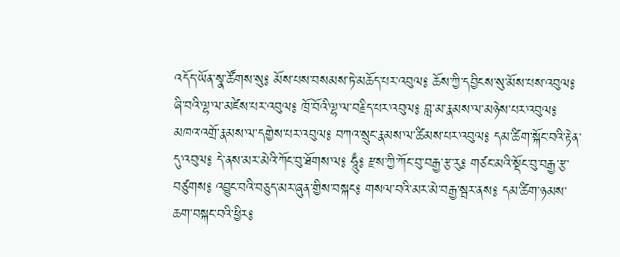འདོད་ཡོན་སྣ་ཚོགས་སུ༔ མོས་པས་བསམས་ཏེ་མཆོད་པར་འབུལ༔ ཆོས་ཀྱི་དབྱིངས་སུ་མོས་པས་འབུལ༔ ཞི་བའི་ལྷ་ལ་མཛེས་པར་འབུལ༔ ཁྲོ་བོའི་ལྷ་ལ་བརྗིད་པར་འབུལ༔ བླ་མ་རྣམས་ལ་མཉེས་པར་འབུལ༔ མཁའ་འགྲོ་རྣམས་ལ་དགྱེས་པར་འབུལ༔ བཀའ་སྲུང་རྣམས་ལ་ཚིམས་པར་འབུལ༔ དམ་ཚིག་སྐོང་བའི་རྟེན་དུ་འབུལ༔ དེ་ནས་མར་མེའི་ཀོང་བུ་ཐོགས་ལ༔ ཧཱུྃ༔ རྫས་ཀྱི་ཀོང་བུ་བརྒྱ་རྩ་རུ༔ གཙང་མའི་སྡོང་བུ་བརྒྱ་རྩ་བཙུགས༔ འབྱུང་བའི་བཅུད་མར་ཞུན་གྱིས་བསྐང༔ གསལ་བའི་མར་མེ་བརྒྱ་སྦར་ནས༔ དམ་ཚིག་ཉམས་ཆག་བསྐང་བའི་ཕྱིར༔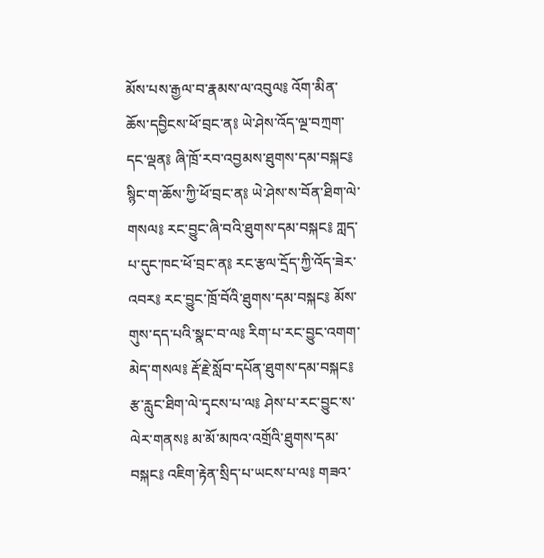མོས་པས་རྒྱལ་བ་རྣམས་ལ་འབུལ༔ འོག་མིན་ཆོས་དབྱིངས་ཕོ་བྲང་ན༔ ཡེ་ཤེས་འོད་ལྔ་བཀྲག་དང་ལྡན༔ ཞི་ཁྲོ་རབ་འབྱམས་ཐུགས་དམ་བསྐང༔ སྙིང་ག་ཆོས་ཀྱི་ཕོ་བྲང་ན༔ ཡེ་ཤེས་ས་བོན་ཐིག་ལེ་གསལ༔ རང་བྱུང་ཞི་བའི་ཐུགས་དམ་བསྐང༔ ཀླད་པ་དུང་ཁང་ཕོ་བྲང་ན༔ རང་རྩལ་དྲོད་ཀྱི་འོད་ཟེར་འབར༔ རང་བྱུང་ཁྲོ་བོའི་ཐུགས་དམ་བསྐང༔ མོས་གུས་དད་པའི་སྣང་བ་ལ༔ རིག་པ་རང་བྱུང་འགག་མེད་གསལ༔ རྡོ་རྗེ་སློབ་དཔོན་ཐུགས་དམ་བསྐང༔ རྩ་རླུང་ཐིག་ལེ་དྭངས་པ་ལ༔ ཤེས་པ་རང་བྱུང་ས་ལེར་གནས༔ མ་མོ་མཁའ་འགྲོའི་ཐུགས་དམ་བསྐང༔ འཇིག་རྟེན་སྲིད་པ་ཡངས་པ་ལ༔ གཟའ་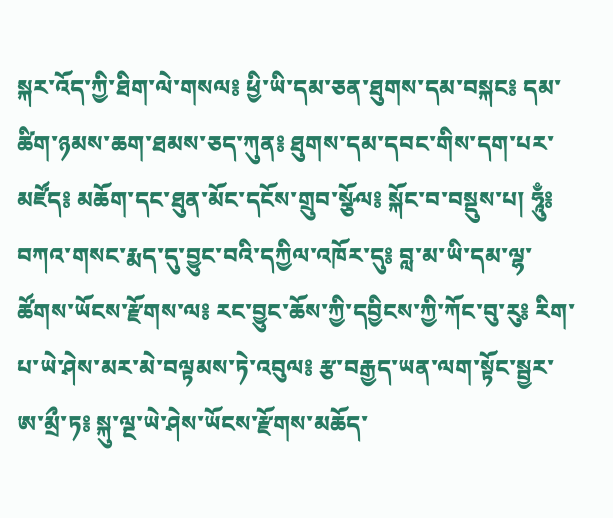སྐར་འོད་ཀྱི་ཐིག་ལེ་གསལ༔ ཕྱི་ཡི་དམ་ཅན་ཐུགས་དམ་བསྐང༔ དམ་ཚིག་ཉམས་ཆག་ཐམས་ཅད་ཀུན༔ ཐུགས་དམ་དབང་གིས་དག་པར་མཛོད༔ མཆོག་དང་ཐུན་མོང་དངོས་གྲུབ་སྩོལ༔ སྐོང་བ་བསྡུས་པ། ཧཱུྃ༔ བཀའ་གསང་རྨད་དུ་བྱུང་བའི་དཀྱིལ་འཁོར་དུ༔ བླ་མ་ཡི་དམ་ལྷ་ཚོགས་ཡོངས་རྫོགས་ལ༔ རང་བྱུང་ཆོས་ཀྱི་དབྱིངས་ཀྱི་ཀོང་བུ་རུ༔ རིག་པ་ཡེ་ཤེས་མར་མེ་བལྟམས་ཏེ་འབུལ༔ རྩ་བརྒྱད་ཡན་ལག་སྟོང་སྦྱར་ཨ་མྲྀ་ཏ༔ སྐུ་ལྔ་ཡེ་ཤེས་ཡོངས་རྫོགས་མཆོད་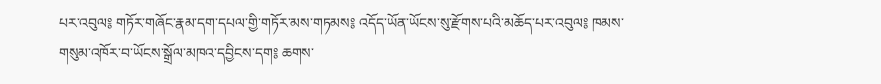པར་འབུལ༔ གཏོར་གཞོང་རྣམ་དག་དཔལ་གྱི་གཏོར་མས་གཏམས༔ འདོད་ཡོན་ཡོངས་སུ་རྫོགས་པའི་མཆོད་པར་འབུལ༔ ཁམས་གསུམ་འཁོར་བ་ཡོངས་སྒྲོལ་མཁའ་དབྱིངས་དག༔ ཆགས་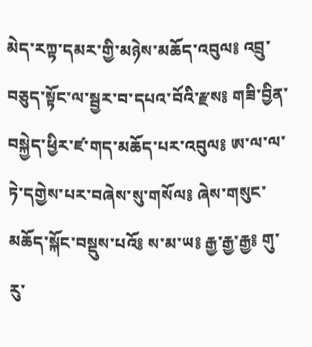མེད་རཀྟ་དམར་གྱི་མཉེས་མཆོད་འབུལ༔ འབྲུ་བཅུད་སྟོང་ལ་སྦྱར་བ་དཔའ་བོའི་རྫས༔ གཟི་བྱིན་བསྐྱེད་ཕྱིར་ཛ་གད་མཆོད་པར་འབུལ༔ ཨ་ལ་ལ་ཏེ་དགྱེས་པར་བཞེས་སུ་གསོལ༔ ཞེས་གསུང་མཆོད་སྐོང་བསྡུས་པའོ༔ ས་མ་ཡ༔ རྒྱ་རྒྱ་རྒྱ༔ གུ་རུ་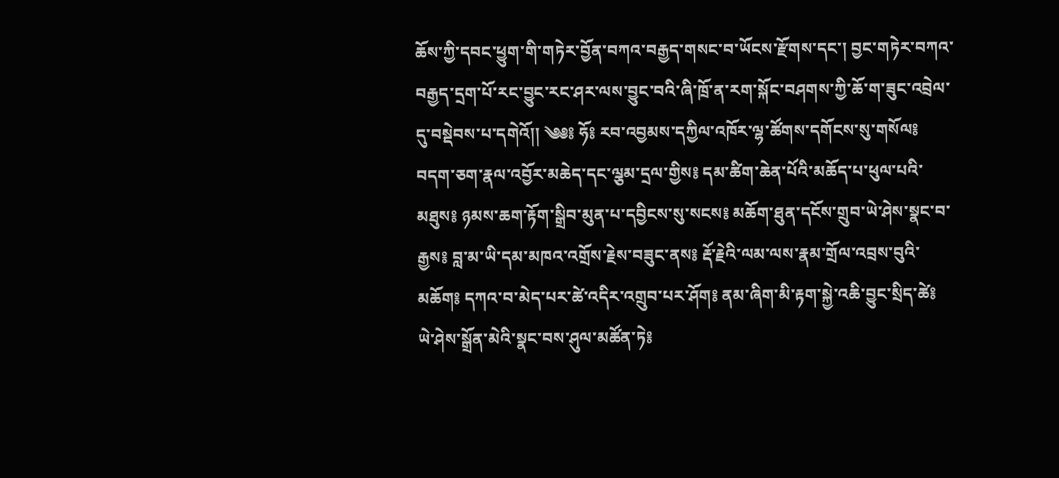ཆོས་ཀྱི་དབང་ཕྱུག་གི་གཏེར་བྱོན་བཀའ་བརྒྱད་གསང་བ་ཡོངས་རྫོགས་དང་། བྱང་གཏེར་བཀའ་བརྒྱད་དྲག་པོ་རང་བྱུང་རང་ཤར་ལས་བྱུང་བའི་ཞི་ཁྲོ་ན་རག་སྐོང་བཤགས་ཀྱི་ཆོ་ག་ཟུང་འབྲེལ་དུ་བསྡེབས་པ་དགེའོ།། ༄༅༔ ཧོ༔ རབ་འབྱམས་དཀྱིལ་འཁོར་ལྷ་ཚོགས་དགོངས་སུ་གསོལ༔ བདག་ཅག་རྣལ་འབྱོར་མཆེད་དང་ལྕམ་དྲལ་གྱིས༔ དམ་ཚིག་ཆེན་པོའི་མཆོད་པ་ཕུལ་པའི་མཐུས༔ ཉམས་ཆག་རྟོག་སྒྲིབ་མུན་པ་དབྱིངས་སུ་སངས༔ མཆོག་ཐུན་དངོས་གྲུབ་ཡེ་ཤེས་སྣང་བ་རྒྱས༔ བླ་མ་ཡི་དམ་མཁའ་འགྲོས་རྗེས་བཟུང་ནས༔ རྡོ་རྗེའི་ལམ་ལས་རྣམ་གྲོལ་འབྲས་བུའི་མཆོག༔ དཀའ་བ་མེད་པར་ཚེ་འདིར་འགྲུབ་པར་ཤོག༔ ནམ་ཞིག་མི་རྟག་སྐྱེ་འཆི་བྱུང་སྲིད་ཚེ༔ ཡེ་ཤེས་སྒྲོན་མེའི་སྣང་བས་ཤུལ་མཚོན་ཏེ༔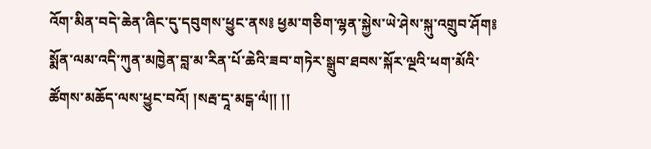འོག་མིན་བདེ་ཆེན་ཞིང་དུ་དབུགས་ཕྱུང་ནས༔ ཕྱམ་གཅིག་ལྷན་སྐྱེས་ཡེ་ཤེས་སྐུ་འགྲུབ་ཤོག༔ སྨོན་ལམ་འདི་ཀུན་མཁྱེན་བླ་མ་རིན་པོ་ཆེའི་ཟབ་གཏེར་སྒྲུབ་ཐབས་སྐོར་ལྔའི་ཕག་མོའི་ཚོགས་མཆོད་ལས་ཕྱུང་བའོ། །སརྦ་དཱ་མངྒ་ལཾ།། །།